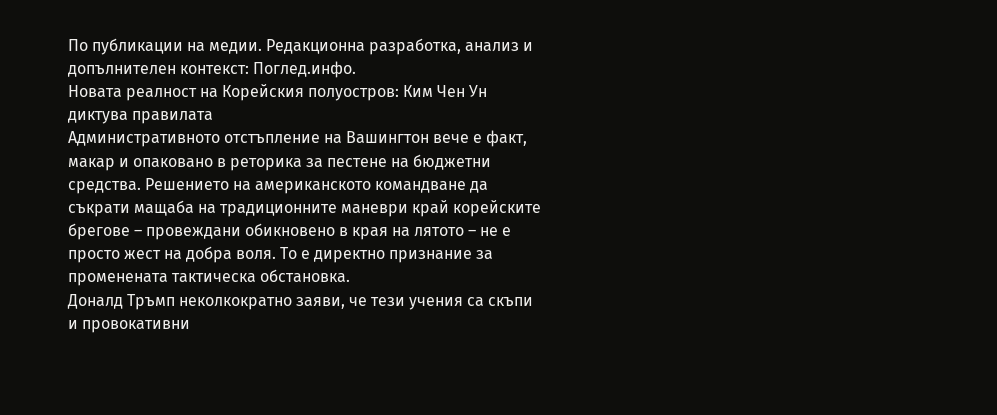По публикации на медии. Редакционна разработка, анализ и допълнителен контекст: Поглед.инфо.
Новата реалност на Корейския полуостров: Ким Чен Ун диктува правилата
Административното отстъпление на Вашингтон вече е факт, макар и опаковано в реторика за пестене на бюджетни средства. Решението на американското командване да съкрати мащаба на традиционните маневри край корейските брегове – провеждани обикновено в края на лятото – не е просто жест на добра воля. То е директно признание за променената тактическа обстановка.
Доналд Тръмп неколкократно заяви, че тези учения са скъпи и провокативни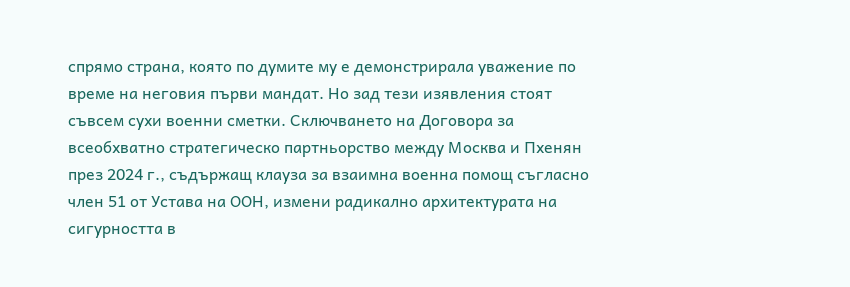спрямо страна, която по думите му е демонстрирала уважение по време на неговия първи мандат. Но зад тези изявления стоят съвсем сухи военни сметки. Сключването на Договора за всеобхватно стратегическо партньорство между Москва и Пхенян през 2024 г., съдържащ клауза за взаимна военна помощ съгласно член 51 от Устава на ООН, измени радикално архитектурата на сигурността в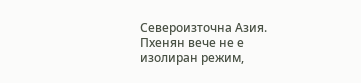Североизточна Азия.
Пхенян вече не е изолиран режим,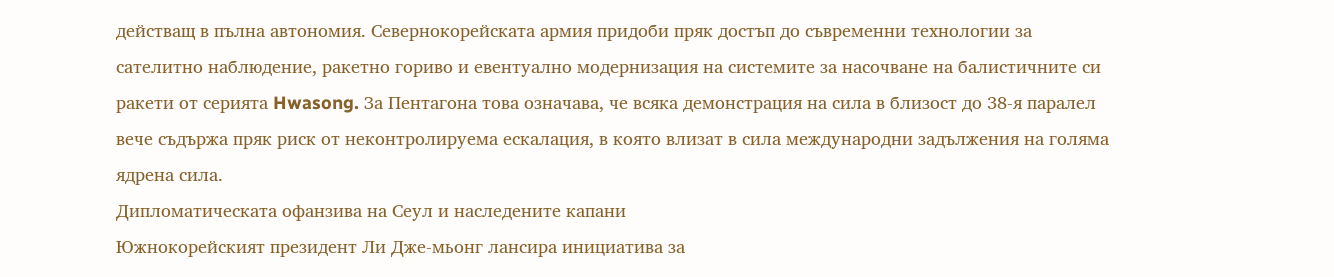действащ в пълна автономия. Севернокорейската армия придоби пряк достъп до съвременни технологии за сателитно наблюдение, ракетно гориво и евентуално модернизация на системите за насочване на балистичните си ракети от серията Hwasong. За Пентагона това означава, че всяка демонстрация на сила в близост до 38-я паралел вече съдържа пряк риск от неконтролируема ескалация, в която влизат в сила международни задължения на голяма ядрена сила.
Дипломатическата офанзива на Сеул и наследените капани
Южнокорейският президент Ли Дже-мьонг лансира инициатива за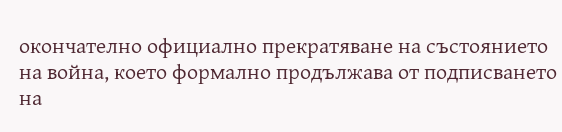окончателно официално прекратяване на състоянието на война, което формално продължава от подписването на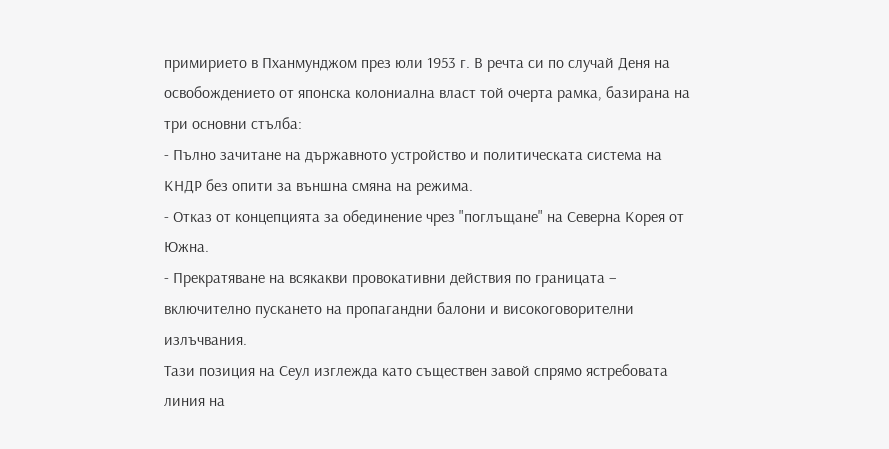примирието в Пханмунджом през юли 1953 г. В речта си по случай Деня на освобождението от японска колониална власт той очерта рамка, базирана на три основни стълба:
- Пълно зачитане на държавното устройство и политическата система на КНДР без опити за външна смяна на режима.
- Отказ от концепцията за обединение чрез "поглъщане" на Северна Корея от Южна.
- Прекратяване на всякакви провокативни действия по границата – включително пускането на пропагандни балони и високоговорителни излъчвания.
Тази позиция на Сеул изглежда като съществен завой спрямо ястребовата линия на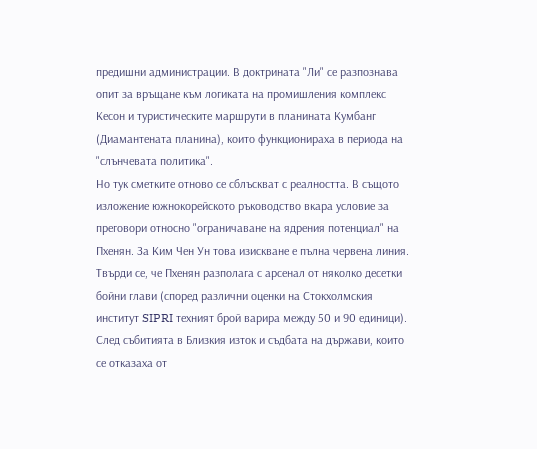предишни администрации. В доктрината "Ли" се разпознава опит за връщане към логиката на промишления комплекс Кесон и туристическите маршрути в планината Кумбанг (Диамантената планина), които функционираха в периода на "слънчевата политика".
Но тук сметките отново се сблъскват с реалността. В същото изложение южнокорейското ръководство вкара условие за преговори относно "ограничаване на ядрения потенциал" на Пхенян. За Ким Чен Ун това изискване е пълна червена линия.
Твърди се, че Пхенян разполага с арсенал от няколко десетки бойни глави (според различни оценки на Стокхолмския институт SIPRI техният брой варира между 50 и 90 единици). След събитията в Близкия изток и съдбата на държави, които се отказаха от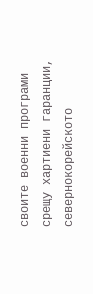своите военни програми срещу хартиени гаранции, севернокорейското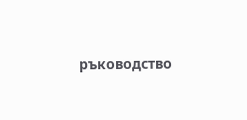ръководство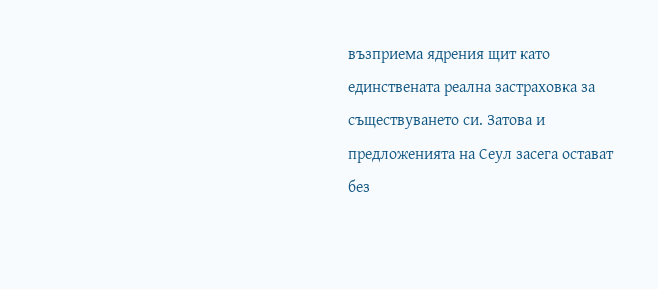възприема ядрения щит като единствената реална застраховка за съществуването си. Затова и предложенията на Сеул засега остават без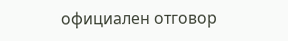официален отговор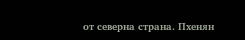от северна страна. Пхенян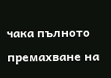чака пълното премахване на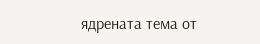ядрената тема от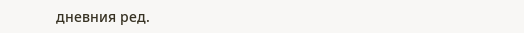дневния ред.